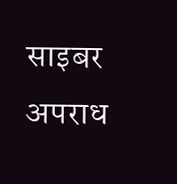साइबर अपराध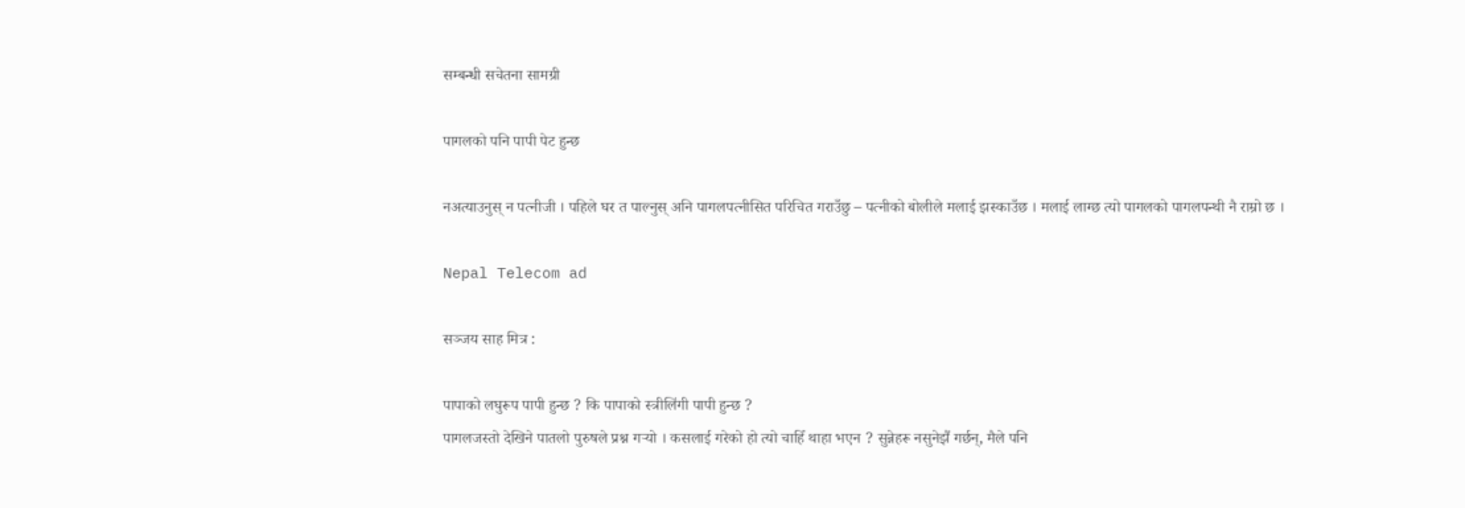सम्बन्धी सचेतना सामग्री

पागलको पनि पापी पेट हुन्छ

नअत्याउनुस् न पत्नीजी । पहिले घर त पाल्नुस् अनि पागलपत्नीसित परिचित गराउँछु – पत्नीको बोलीले मलाई झस्काउँछ । मलाई लाग्छ त्यो पागलको पागलपन्थी नै राम्रो छ ।

Nepal Telecom ad

सञ्जय साह मित्र :

पापाको लघुरूप पापी हुन्छ ? कि पापाको स्त्रीलिंगी पापी हुन्छ ?
पागलजस्तो देखिने पातलो पुरुषले प्रश्न गर्‍यो । कसलाई गरेको हो त्यो चाहिँ थाहा भएन ? सुन्नेहरू नसुनेझैं गर्छन्, मैले पनि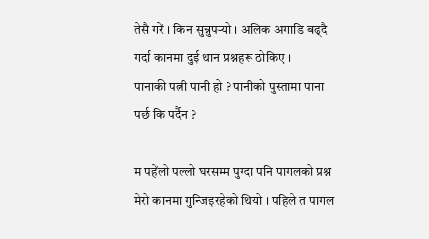तेसै गरें । किन सुन्नुपर्‍यो । अलिक अगाडि बढ्दै गर्दा कानमा दुई थान प्रश्नहरू ठोकिए ।
पानाकी पत्नी पानी हो ? पानीको पुस्तामा पाना पर्छ कि पर्दैन ?

म पहेंलो पल्लो घरसम्म पुग्दा पनि पागलको प्रश्न मेरो कानमा गुन्जिइरहेको थियो । पहिले त पागल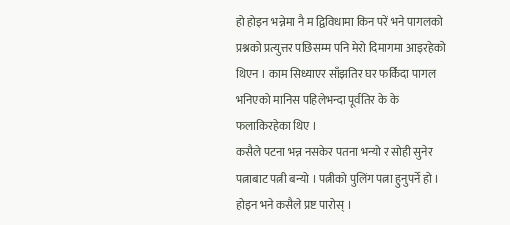हो होइन भन्नेमा नै म द्विविधामा किन परें भने पागलको प्रश्नको प्रत्युत्तर पछिसम्म पनि मेरो दिमागमा आइरहेको थिएन । काम सिध्याएर साँझतिर घर फर्किंदा पागल भनिएको मानिस पहिलेभन्दा पूर्वतिर के के फलाकिरहेका थिए ।
कसैले पटना भन्न नसकेर पतना भन्यो र सोही सुनेर पत्नाबाट पत्नी बन्यो । पत्नीको पुलिंग पत्ना हुनुपर्ने हो । होइन भने कसैले प्रष्ट पारोस् ।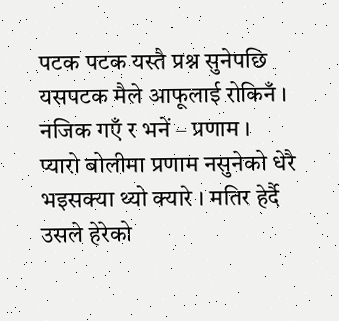पटक पटक यस्तै प्रश्न सुनेपछि यसपटक मैले आफूलाई रोकिनँ । नजिक गएँ र भनें – प्रणाम ।
प्यारो बोलीमा प्रणाम नसुनेको धेरै भइसक्या थ्यो क्यारे । मतिर हेर्दै उसले हेरेको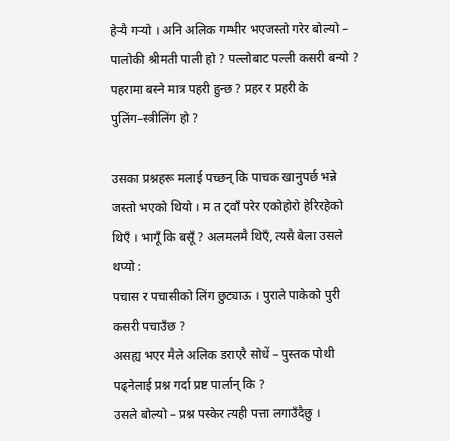हेर्‍यै गर्‍यो । अनि अलिक गम्भीर भएजस्तो गरेर बोल्यो – पालोकी श्रीमती पाली हो ? पल्लोबाट पल्ली कसरी बन्यो ? पहरामा बस्ने मात्र पहरी हुन्छ ? प्रहर र प्रहरी के पुलिंग–स्त्रीलिंग हो ?

उसका प्रश्नहरू मलाई पच्छन् कि पाचक खानुपर्छ भन्ने जस्तो भएको थियो । म त ट्वाँ परेर एकोहोरो हेरिरहेको थिएँ । भागूँ कि बसूँ ? अलमलमै थिएँ, त्यसै बेला उसले थप्यो :
पचास र पचासीको लिंग छुट्याऊ । पुराले पाकेको पुरी कसरी पचाउँछ ?
असह्य भएर मैले अलिक डराएरै सोधें – पुस्तक पोथी पढ्नेलाई प्रश्न गर्दा प्रष्ट पार्लान् कि ?
उसले बोल्यो – प्रश्न पस्केर त्यही पत्ता लगाउँदैछु ।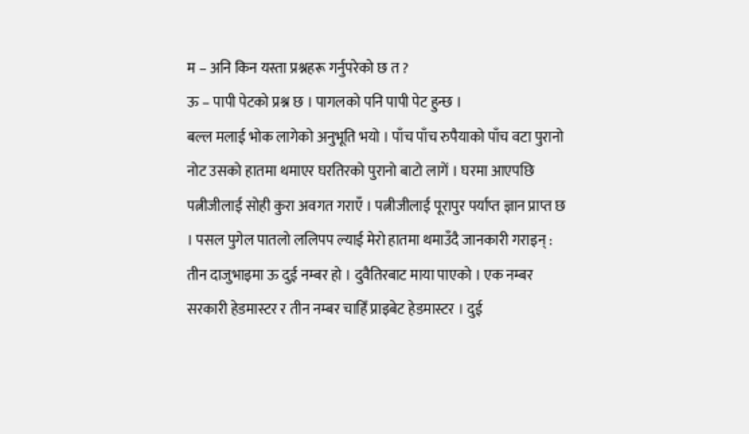म – अनि किन यस्ता प्रश्नहरू गर्नुपरेको छ त ?
ऊ – पापी पेटको प्रश्न छ । पागलको पनि पापी पेट हुन्छ ।
बल्ल मलाई भोक लागेको अनुभूति भयो । पाँच पाँच रुपैयाको पाँच वटा पुरानो नोट उसको हातमा थमाएर घरतिरको पुरानो बाटो लागें । घरमा आएपछि पत्नीजीलाई सोही कुरा अवगत गराएँ । पत्नीजीलाई पूरापुर पर्याप्त ज्ञान प्राप्त छ । पसल पुगेल पातलो ललिपप ल्याई मेरो हातमा थमाउँदै जानकारी गराइन् : तीन दाजुभाइमा ऊ दुई नम्बर हो । दुवैतिरबाट माया पाएको । एक नम्बर सरकारी हेडमास्टर र तीन नम्बर चाहिँ प्राइबेट हेडमास्टर । दुई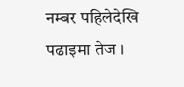नम्बर पहिलेदेखि पढाइमा तेज ।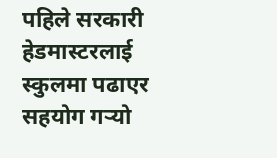पहिले सरकारी हेडमास्टरलाई स्कुलमा पढाएर सहयोग गर्‍यो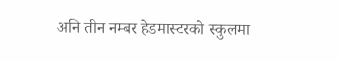अनि तीन नम्बर हेडमास्टरको स्कुलमा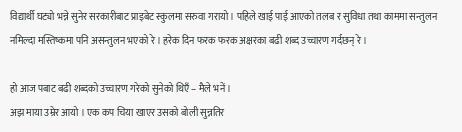विद्यार्थी घट्यो भन्ने सुनेर सरकारीबाट प्राइबेट स्कुलमा सरुवा गरायो । पहिले खाई पाई आएको तलब र सुविधा तथा काममा सन्तुलन नमिल्दा मस्तिष्कमा पनि असन्तुलन भएको रे । हरेक दिन फरक फरक अक्षरका बढी शब्द उच्चारण गर्दछन् रे ।

हो आज पबाट बढी शब्दको उच्चारण गरेको सुनेको थिएँ – मैले भनें ।
अझ माया उम्रेर आयो । एक कप चिया खाएर उसको बोली सुन्नतिर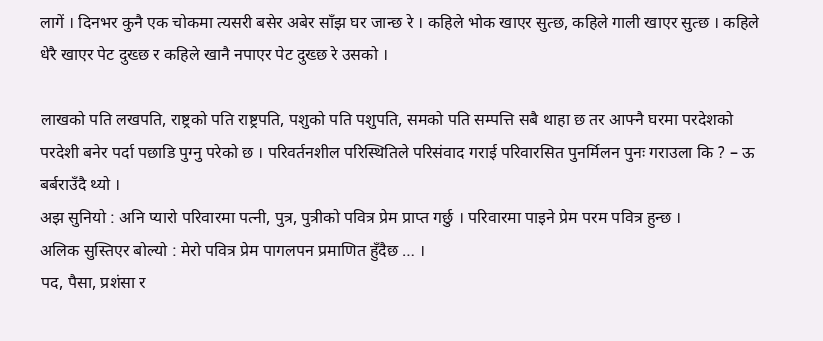लागें । दिनभर कुनै एक चोकमा त्यसरी बसेर अबेर साँझ घर जान्छ रे । कहिले भोक खाएर सुत्छ, कहिले गाली खाएर सुत्छ । कहिले धेरै खाएर पेट दुख्छ र कहिले खानै नपाएर पेट दुख्छ रे उसको ।

लाखको पति लखपति, राष्ट्रको पति राष्ट्रपति, पशुको पति पशुपति, समको पति सम्पत्ति सबै थाहा छ तर आफ्नै घरमा परदेशको परदेशी बनेर पर्दा पछाडि पुग्नु परेको छ । परिवर्तनशील परिस्थितिले परिसंवाद गराई परिवारसित पुनर्मिलन पुनः गराउला कि ? – ऊ बर्बराउँदै थ्यो ।
अझ सुनियो : अनि प्यारो परिवारमा पत्नी, पुत्र, पुत्रीको पवित्र प्रेम प्राप्त गर्छु । परिवारमा पाइने प्रेम परम पवित्र हुन्छ ।
अलिक सुस्तिएर बोल्यो : मेरो पवित्र प्रेम पागलपन प्रमाणित हुँदैछ … ।
पद, पैसा, प्रशंसा र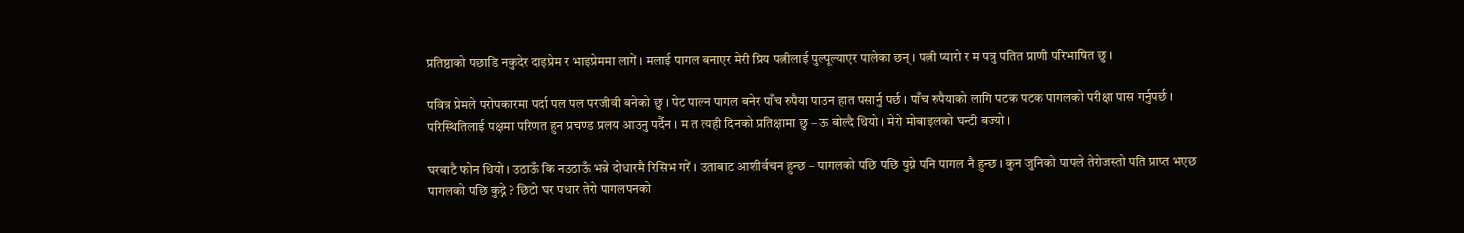प्रतिष्ठाको पछाडि नकुदेर दाइप्रेम र भाइप्रेममा लागें । मलाई पागल बनाएर मेरी प्रिय पत्नीलाई पुल्पूल्याएर पालेका छन् । पत्नी प्यारो र म पत्रु पतित प्राणी परिभाषित छु ।

पवित्र प्रेमले परोपकारमा पर्दा पल पल परजीवी बनेको छु । पेट पाल्न पागल बनेर पाँच रुपैया पाउन हात पसार्नु पर्छ । पाँच रुपैयाको लागि पटक पटक पागलको परीक्षा पास गर्नुपर्छ । परिस्थितिलाई पक्षमा परिणत हुन प्रचण्ड प्रलय आउनु पर्दैन । म त त्यही दिनको प्रतिक्षामा छु – ऊ बोल्दै थियो । मेरो मोबाइलको घन्टी बज्यो ।

घरबाटै फोन थियो । उठाऊँ कि नउठाऊँ भन्ने दोधारमै रिसिभ गरें । उताबाट आशीर्वचन हुन्छ – पागलको पछि पछि पुग्ने पनि पागल नै हुन्छ । कुन जुनिको पापले तेरोजस्तो पति प्राप्त भएछ पागलको पछि कुद्ने ? छिटो घर पधार तेरो पागलपनको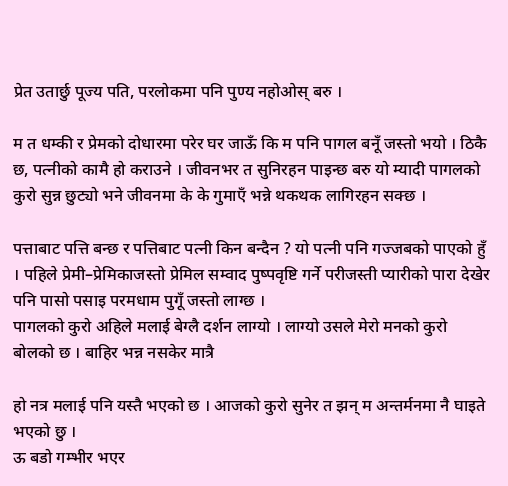प्रेत उतार्छु पूज्य पति, परलोकमा पनि पुण्य नहोओस् बरु ।

म त धम्की र प्रेमको दोधारमा परेर घर जाऊँ कि म पनि पागल बनूँ जस्तो भयो । ठिकै छ, पत्नीको कामै हो कराउने । जीवनभर त सुनिरहन पाइन्छ बरु यो म्यादी पागलको कुरो सुन्न छुट्यो भने जीवनमा के के गुमाएँ भन्ने थकथक लागिरहन सक्छ ।

पत्ताबाट पत्ति बन्छ र पत्तिबाट पत्नी किन बन्दैन ? यो पत्नी पनि गज्जबको पाएको हुँ । पहिले प्रेमी–प्रेमिकाजस्तो प्रेमिल सम्वाद पुष्पवृष्टि गर्ने परीजस्ती प्यारीको पारा देखेर पनि पासो पसाइ परमधाम पुगूँ जस्तो लाग्छ ।
पागलको कुरो अहिले मलाई बेग्लै दर्शन लाग्यो । लाग्यो उसले मेरो मनको कुरो बोलको छ । बाहिर भन्न नसकेर मात्रै

हो नत्र मलाई पनि यस्तै भएको छ । आजको कुरो सुनेर त झन् म अन्तर्मनमा नै घाइते भएको छु ।
ऊ बडो गम्भीर भएर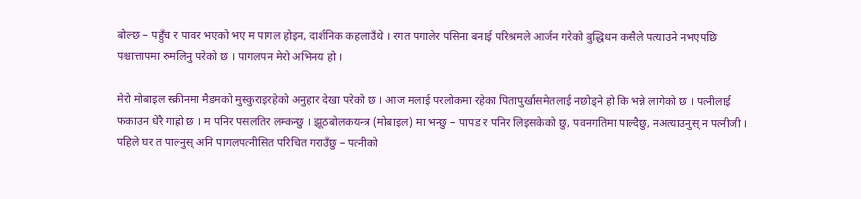बोल्छ – पहुँच र पावर भएको भए म पागल होइन, दार्शनिक कहलाउँथे । रगत पगालेर पसिना बनाई परिश्रमले आर्जन गरेको बुद्धिधन कसैले पत्याउने नभएपछि पश्चात्तापमा रुमलिनु परेको छ । पागलपन मेरो अभिनय हो ।

मेरो मोबाइल स्क्रीनमा मैडमको मुस्कुराइरहेको अनुहार देखा परेको छ । आज मलाई परलोकमा रहेका पितापुर्खासमेतलाई नछोड्ने हो कि भन्ने लागेको छ । पत्नीलाई फकाउन धेरै गाह्रो छ । म पनिर पसलतिर लम्कन्छु । झूठबोलकयन्त्र (मोबाइल) मा भन्छु – पापड र पनिर लिइसकेको छु, पवनगतिमा पाल्दैछु, नअत्याउनुस् न पत्नीजी ।
पहिले घर त पाल्नुस् अनि पागलपत्नीसित परिचित गराउँछु – पत्नीको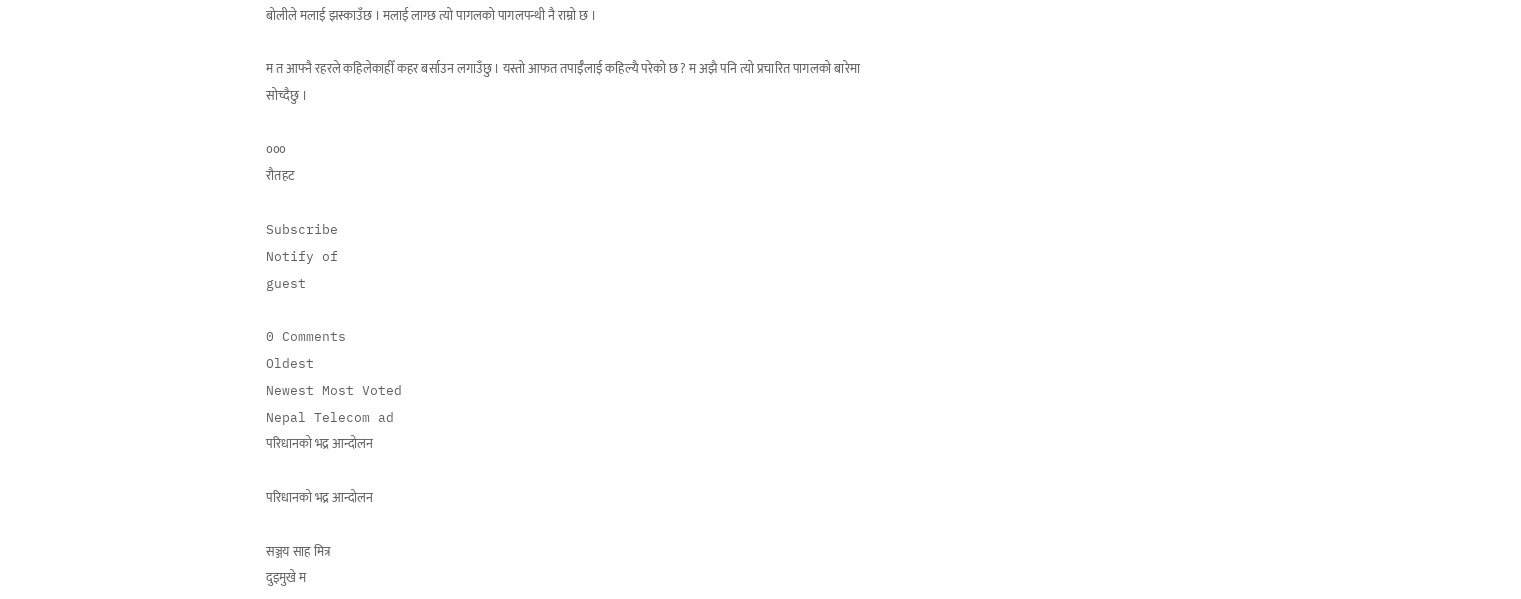बोलीले मलाई झस्काउँछ । मलाई लाग्छ त्यो पागलको पागलपन्थी नै राम्रो छ ।

म त आफ्नै रहरले कहिलेकाहीँ कहर बर्साउन लगाउँछु । यस्तो आफत तपाईँलाई कहिल्यै परेको छ ? म अझै पनि त्यो प्रचारित पागलको बारेमा सोच्दैछु ।

०००
रौतहट

Subscribe
Notify of
guest

0 Comments
Oldest
Newest Most Voted
Nepal Telecom ad
परिधानको भद्र आन्दोलन

परिधानको भद्र आन्दोलन

सञ्जय साह मित्र
दुइमुखे म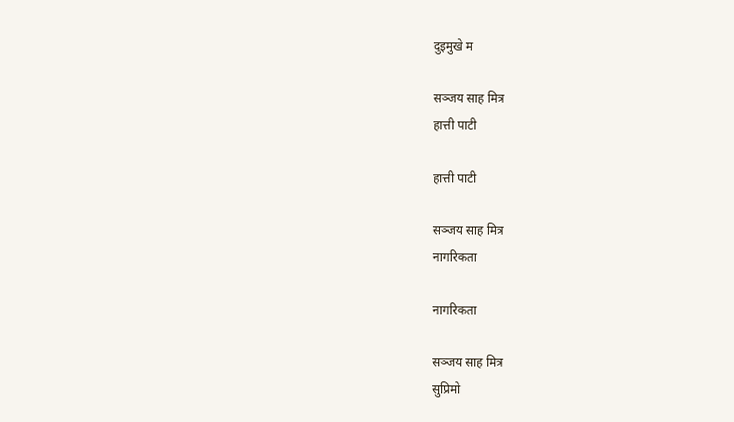दुइमुखे म

सञ्जय साह मित्र
हात्ती पाटी

हात्ती पाटी

सञ्जय साह मित्र
नागरिकता

नागरिकता

सञ्जय साह मित्र
सुप्रिमो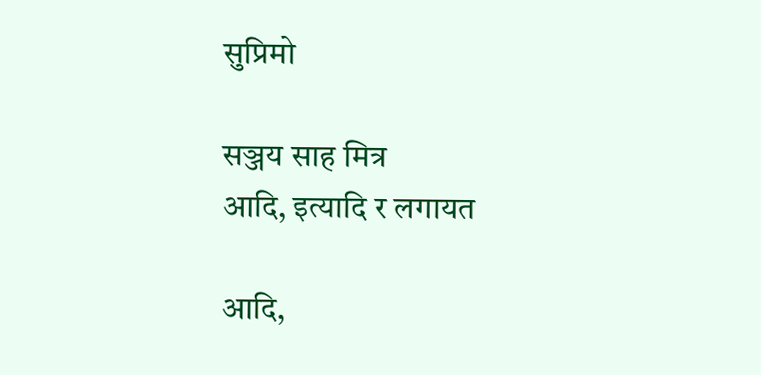सुप्रिमो

सञ्जय साह मित्र
आदि, इत्यादि र लगायत

आदि,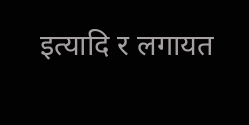इत्यादि र लगायत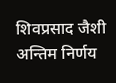शिवप्रसाद जैशी
अन्तिम निर्णय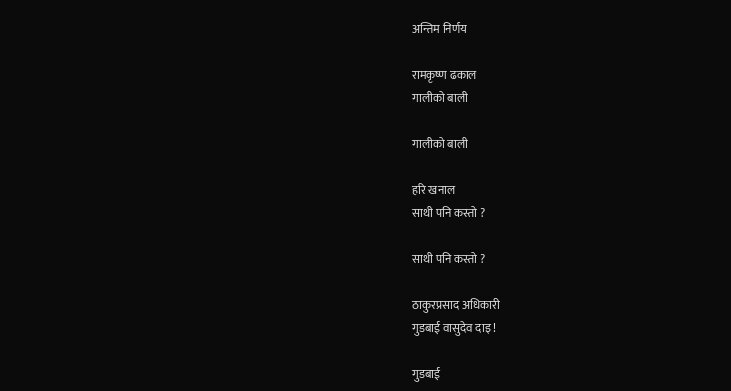अन्तिम निर्णय

रामकृष्ण ढकाल
गालीको बाली

गालीको बाली

हरि खनाल
साथी पनि कस्तो ?

साथी पनि कस्तो ?

ठाकुरप्रसाद अधिकारी
गुडबाई वासुदेव दाइ !

गुडबाई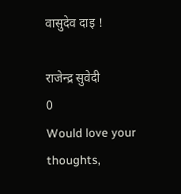वासुदेव दाइ !

राजेन्द्र सुवेदी
0
Would love your thoughts,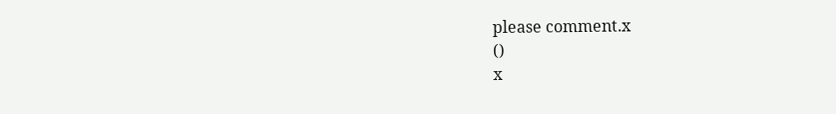please comment.x
()
x